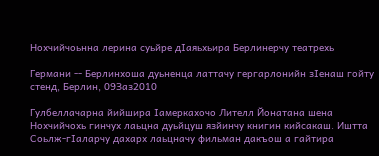Нохчийчоьнна лерина суьйре дIаяьхьира Берлинерчу театрехь

Германи -- Берлинхоша дуьненца латтачу гергарлонийн зIенаш гойту стенд, Берлин, 09Заз2010

Гулбеллачарна йийшира Iамеркахочо Лителл Йонатана шена Нохчийчохь гинчух лаьцна дуьйцуш язйинчу книгин кийсакаш. Иштта Соьлж-гIаларчу дахарх лаьцначу фильман дакъош а гайтира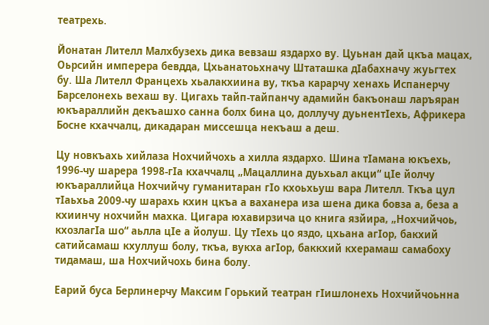театрехь.

Йонатан Лителл Малхбузехь дика вевзаш яздархо ву. Цуьнан дай цкъа мацах, Оьрсийн имперера бевдда, Цхьанатоьхначу Штаташка дIабахначу жуьгтех бу. Ша Лителл Францехь хьалакхиина ву, ткъа карарчу хенахь Испанерчу Барселонехь вехаш ву. Цигахь тайп-тайпанчу адамийн бакъонаш ларъяран юкъараллийн декъашхо санна болх бина цо, доллучу дуьнентIехь, Африкера Босне кхаччалц, дикадаран миссешца некъаш а деш.

Цу новкъахь хийлаза Нохчийчохь а хилла яздархо. Шина тIамана юкъехь, 1996-чу шарера 1998-гIа кхаччалц „Мацаллина дуьхьал акци“ цIе йолчу юкъараллийца Нохчийчу гуманитаран гIо кхоьхьуш вара Лителл. Ткъа цул тIаьхьа 2009-чу шарахь кхин цкъа а ваханера иза шена дика бовза а, беза а кхиинчу нохчийн махка. Цигара юхавирзича цо книга язйира, „Нохчийчоь, кхозлагIа шо“ аьлла цIе а йолуш. Цу тIехь цо яздо, цхьана агIор, бакхий сатийсамаш кхуллуш болу, ткъа, вукха агIор, баккхий кхерамаш самабоху тидамаш, ша Нохчийчохь бина болу.

Еарий буса Берлинерчу Максим Горький театран гIишлонехь Нохчийчоьнна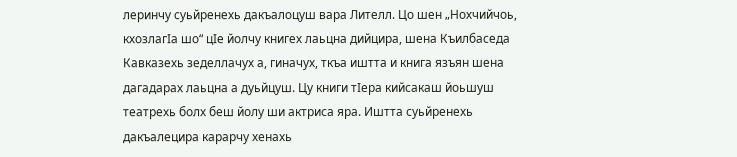леринчу суьйренехь дакъалоцуш вара Лителл. Цо шен „Нохчийчоь, кхозлагIа шо“ цIе йолчу книгех лаьцна дийцира, шена Къилбаседа Кавказехь зеделлачух а, гиначух, ткъа иштта и книга язъян шена дагадарах лаьцна а дуьйцуш. Цу книги тIера кийсакаш йоьшуш театрехь болх беш йолу ши актриса яра. Иштта суьйренехь дакъалецира карарчу хенахь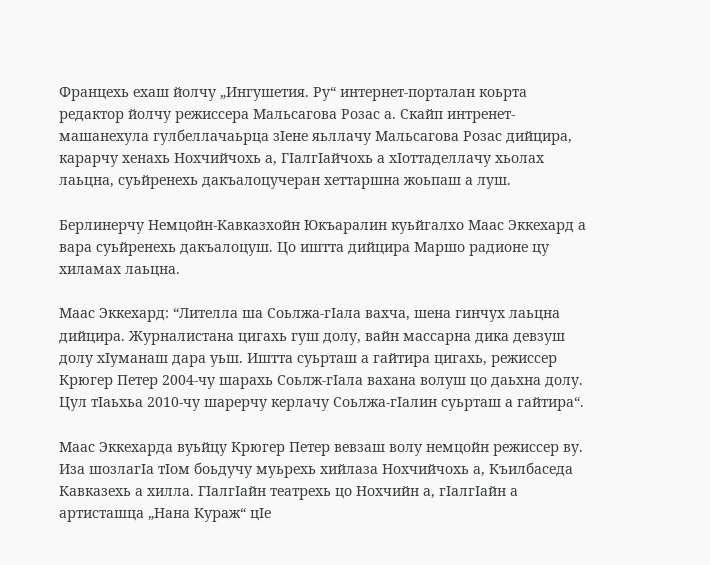Францехь ехаш йолчу „Ингушетия. Ру“ интернет-порталан коьрта редактор йолчу режиссера Мальсагова Розас а. Скайп интренет-машанехула гулбеллачаьрца зIене яьллачу Мальсагова Розас дийцира, карарчу хенахь Нохчийчохь а, ГIалгIайчохь а хIоттаделлачу хьолах лаьцна, суьйренехь дакъалоцучеран хеттаршна жоьпаш а луш.

Берлинерчу Немцойн-Кавказхойн Юкъаралин куьйгалхо Маас Эккехард а вара суьйренехь дакъалоцуш. Цо иштта дийцира Маршо радионе цу хиламах лаьцна.

Маас Эккехард: “Лителла ша Соьлжа-гIала вахча, шена гинчух лаьцна дийцира. Журналистана цигахь гуш долу, вайн массарна дика девзуш долу хIуманаш дара уьш. Иштта суьрташ а гайтира цигахь, режиссер Крюгер Петер 2004-чу шарахь Соьлж-гIала вахана волуш цо даьхна долу. Цул тIаьхьа 2010-чу шарерчу керлачу Соьлжа-гIалин суьрташ а гайтира“.

Маас Эккехарда вуьйцу Крюгер Петер вевзаш волу немцойн режиссер ву. Иза шозлагIа тIом боьдучу муьрехь хийлаза Нохчийчохь а, Къилбаседа Кавказехь а хилла. ГIалгIайн театрехь цо Нохчийн а, гIалгIайн а артисташца „Нана Кураж“ цIе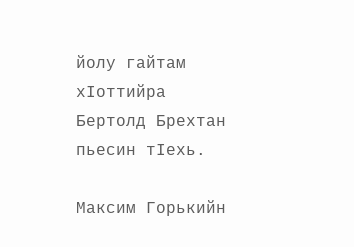йолу гайтам хIоттийра Бертолд Брехтан пьесин тIехь.

Максим Горькийн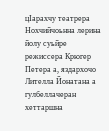цIарахчу театрера Нохчийчоьнна лерина йолу суьйре режиссера Крюгер Петера а, яздархочо Лителла Йонатана а гулбеллачеран хеттаршна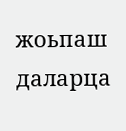жоьпаш даларца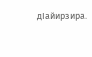дIайирзира.